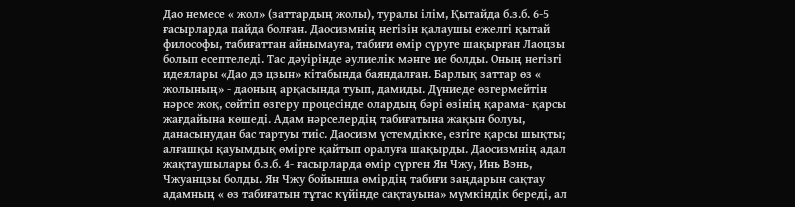Дао немесе « жол» (заттардың жолы), туралы ілім, Қытайда б.з.б. 6-5 ғасырларда пайда болған. Даосизмнің негізін қалаушы ежелгі қытай философы, табиғаттан айнымауға, табиғи өмір сүруге шақырған Лаоцзы болып есептеледі. Тас дәуірінде әулиелік мәнге ие болды. Оның негізгі идеялары «Дао дэ цзын» кітабында баяндалған. Барлық заттар өз « жолының» - даоның арқасында туып, дамиды. Дүниеде өзгермейтін нәрсе жоқ, сөйтіп өзгеру процесінде олардың бәрі өзінің қарама- қарсы жағдайына көшеді. Адам нәрселердің табиғатына жақын болуы, данасынудан бас тартуы тиіс. Даосизм үстемдікке, езгіге қарсы шықты; алғашқы қауымдық өмірге қайтып оралуға шақырды. Даосизмнің адал жақтаушылары б.з.б. 4- ғасырларда өмір сүрген Ян Чжу, Инь Вэнь, Чжуанцзы болды. Ян Чжу бойынша өмірдің табиғи заңдарын сақтау адамның « өз табиғатын тұтас күйінде сақтауына» мүмкіндік береді, ал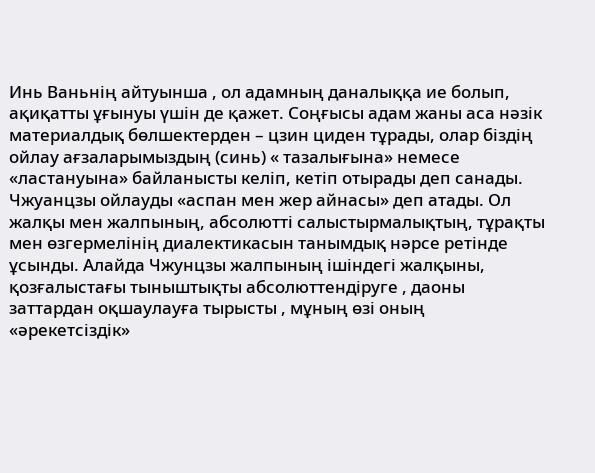Инь Ваньнің айтуынша , ол адамның даналыққа ие болып, ақиқатты ұғынуы үшін де қажет. Соңғысы адам жаны аса нәзік материалдық бөлшектерден – цзин циден тұрады, олар біздің ойлау ағзаларымыздың (синь) « тазалығына» немесе «ластануына» байланысты келіп, кетіп отырады деп санады. Чжуанцзы ойлауды «аспан мен жер айнасы» деп атады. Ол жалқы мен жалпының, абсолютті салыстырмалықтың, тұрақты мен өзгермелінің диалектикасын танымдық нәрсе ретінде ұсынды. Алайда Чжунцзы жалпының ішіндегі жалқыны, қозғалыстағы тыныштықты абсолюттендіруге , даоны заттардан оқшаулауға тырысты , мұның өзі оның «әрекетсіздік»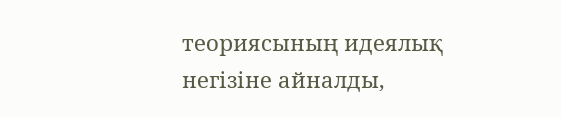теориясының идеялық негізіне айналды,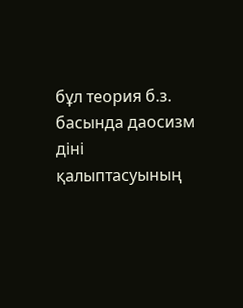бұл теория б.з. басында даосизм діні қалыптасуының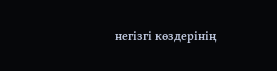негізгі көздерінің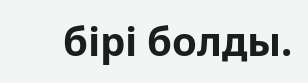бірі болды.